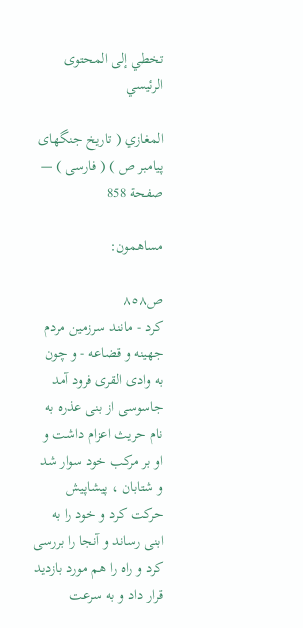تخطي إلى المحتوى الرئيسي

المغازي ( تاريخ جنگهاى پيامبر ص ) ( فارسى ) — صفحة 858

مساهمون:

ص٨٥٨
كرد - مانند سرزمين مردم جهينه و قضاعه - و چون به وادى القرى فرود آمد جاسوسى از بنى عذره به نام حريث اعزام داشت و او بر مركب خود سوار شد و شتابان ، پيشاپيش حركت كرد و خود را به ابنى رساند و آنجا را بررسى كرد و راه را هم مورد بازديد قرار داد و به سرعت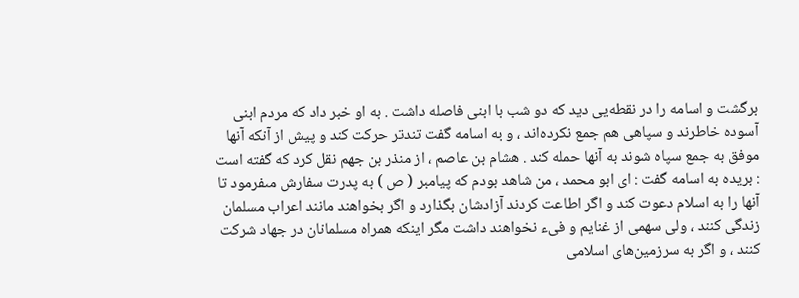برگشت و اسامه را در نقطه‌يى ديد كه دو شب با ابنى فاصله داشت . به او خبر داد كه مردم ابنى آسوده خاطرند و سپاهى هم جمع نكرده‌اند ، و به اسامه گفت تندتر حركت كند و پيش از آنكه آنها موفق به جمع سپاه شوند به آنها حمله كند . هشام بن عاصم ، از منذر بن جهم نقل كرد كه گفته است : بريده به اسامه گفت : اى ابو محمد ، من شاهد بودم كه پيامبر ( ص ) به پدرت سفارش مىفرمود تا آنها را به اسلام دعوت كند و اگر اطاعت كردند آزادشان بگذارد و اگر بخواهند مانند اعراب مسلمان زندگى كنند ، ولى سهمى از غنايم و فىء نخواهند داشت مگر اينكه همراه مسلمانان در جهاد شركت كنند ، و اگر به سرزمين‌هاى اسلامى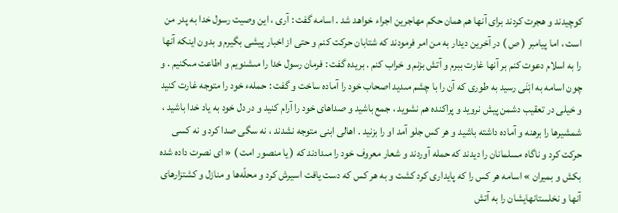كوچيدند و هجرت كردند براى آنها هم همان حكم مهاجرين اجراء خواهد شد . اسامه گفت : آرى ، اين وصيت رسول خدا به پدر من است ، اما پيامبر ( ص ) در آخرين ديدار به من امر فرمودند كه شتابان حركت كنم و حتى از اخبار پيشى بگيرم و بدون اينكه آنها را به اسلام دعوت كنم بر آنها غارت ببرم و آتش بزنم و خراب كنم . بريده گفت : فرمان رسول خدا را مىشنويم و اطاعت مىكنيم . و چون اسامه به ابْنَى رسيد به طورى كه آن را با چشم مىديد اصحاب خود را آماده ساخت و گفت : حملهء خود را متوجه غارت كنيد و خيلى در تعقيب دشمن پيش نرويد و پراكنده هم نشويد ، جمع باشيد و صداهاى خود را آرام كنيد و در دل خود به ياد خدا باشيد ، شمشيرها را برهنه و آماده داشته باشيد و هر كس جلو آمد او را بزنيد . اهالى ابنى متوجه نشدند ، نه سگى صدا كرد و نه كسى حركت كرد و ناگاه مسلمانان را ديدند كه حمله آوردند و شعار معروف خود را مىدادند كه ( يا منصور امت ) « اى نصرت داده شده بكش و بميران » اسامه هر كس را كه پايدارى كرد كشت و به هر كس كه دست يافت اسيرش كرد و محلّه‌ها و منازل و كشتزارهاى آنها و نخلستانهايشان را به آتش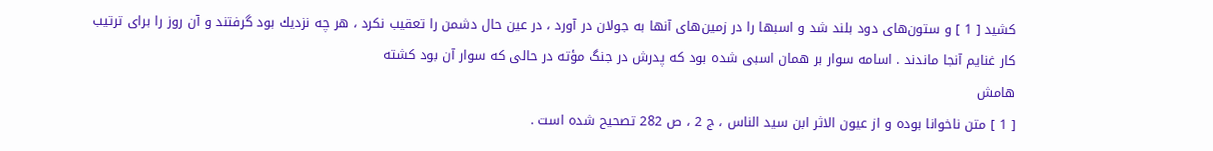كشيد [ 1 ] و ستون‌هاى دود بلند شد و اسبها را در زمين‌هاى آنها به جولان در آورد ، در عين حال دشمن را تعقيب نكرد ، هر چه نزديك بود گرفتند و آن روز را براى ترتيب كار غنايم آنجا ماندند . اسامه سوار بر همان اسبى شده بود كه پدرش در جنگ مؤته در حالى كه سوار آن بود كشته
هامش
[ 1 ] متن ناخوانا بوده و از عيون الاثر ابن سيد الناس ، ج 2 ، ص 282 تصحيح شده است .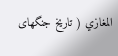المغازي ( تاريخ جنگهاى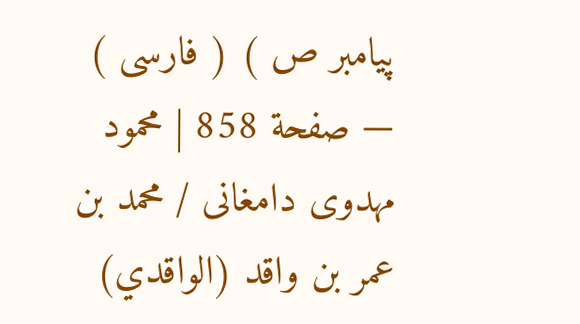پيامبر ص ) ( فارسى ) — صفحة 858 | محمود مهدوى دامغانى / محمد بن عمر بن واقد (الواقدي)